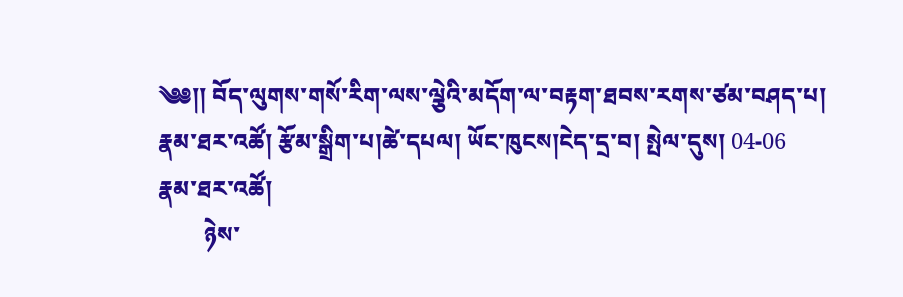༄༅།། བོད་ལུགས་གསོ་རིག་ལས་ལྕེའི་མདོག་ལ་བརྟག་ཐབས་རགས་ཙམ་བཤད་པ།
རྣམ་ཐར་འཚོ། རྩོམ་སྒྲིག་པ།ཚེ་དཔལ། ཡོང་ཁུངས།ངེད་དྲ་བ། སྤེལ་དུས། 04-06
རྣམ་ཐར་འཚོ།
        ཉེས་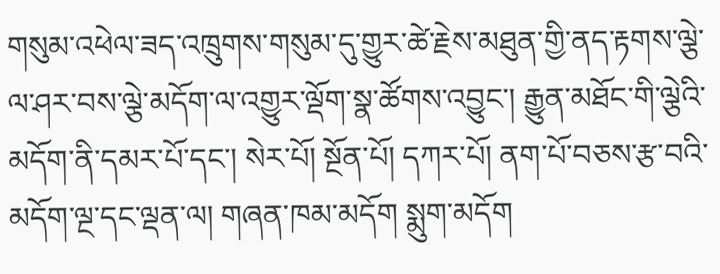གསུམ་འཕེལ་ཟད་འཁྲུགས་གསུམ་དུ་གྱུར་ཚེ་རྗེས་མཐུན་གྱི་ནད་རྟགས་ལྕེ་ལ་ཤར་བས་ལྕེ་མདོག་ལ་འགྱུར་ལྡོག་སྣ་ཚོགས་འབྱུང་། རྒྱུན་མཐོང་གི་ལྕེའི་མདོག་ནི་དམར་པོ་དང་། སེར་པོ། སྔོན་པོ། དཀར་པོ། ནག་པོ་བཅས་རྩ་བའི་མདོག་ལྔ་དང་ལྡན་ལ། གཞན་ཁམ་མདོག སྨུག་མདོག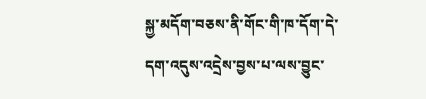སྐྱ་མདོག་བཅས་ནི་གོང་གི་ཁ་དོག་དེ་དག་འདུས་འདྲེས་བྱས་པ་ལས་བྱུང་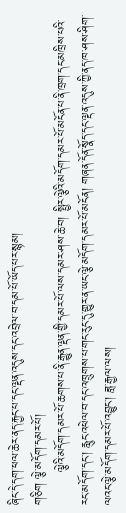ཞིང་དེ་དག་ཕལ་ཆེར་ནད་རྐྱང་པ་དང་ལྡན་འདུས་དང་འབྲེལ་བ་དམ་པོ་ཡོད་པར་སྙམ།
གཅིག ལྕེ་མདོག་དམར་པོ།
        ལྕེའི་མདོག་དམར་པོ་ཆགས་པ་ནི་རྒྱུན་ལྡན་གྱི་དམར་པོ་ལས་དམར་ཤས་ཆེ་བ། སྤྱིར་ལྕེའི་མདོག་དམར་པོ་མངོན་པ་ནི་ཁྲག་དང་མཁྲིས་པའི་རང་མདོག་དང་། རླུང་འཕེལ་བ་དང་འཁྲུགས་པ་གང་རུང་དུ་གྱུར་ན་ཡང་ལྕེ་མདོག་དམར་པོ་མངོན། གཞན་དོན་སྣོད་དང་ལྡན་འདུས་ཀྱི་ནད་ཁ་ཤས་ཤིག་ལའང་ལྕེ་མདོག་དམར་པོ་འབྱུང་། ཟླ་རྒྱལ་ལས།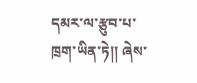དམར་ལ་རྩུབ་པ་ཁྲག་ཡིན་ཏེ།། ཞེས་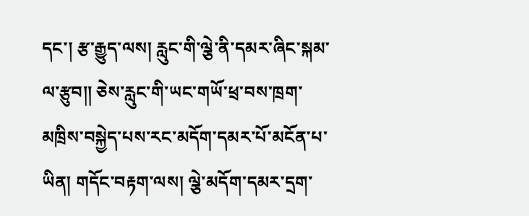དང་། རྩ་རྒྱུད་ལས། རླུང་གི་ལྕེ་ནི་དམར་ཞིང་སྐམ་ལ་རྩུབ༎ ཅེས་རླུང་གི་ཡང་གཡོ་ཕྲ་བས་ཁྲག་མཁྲིས་བསྐྱེད་པས་རང་མདོག་དམར་པོ་མངོན་པ་ཡིན། གདོང་བརྟག་ལས། ལྕེ་མདོག་དམར་དྲག་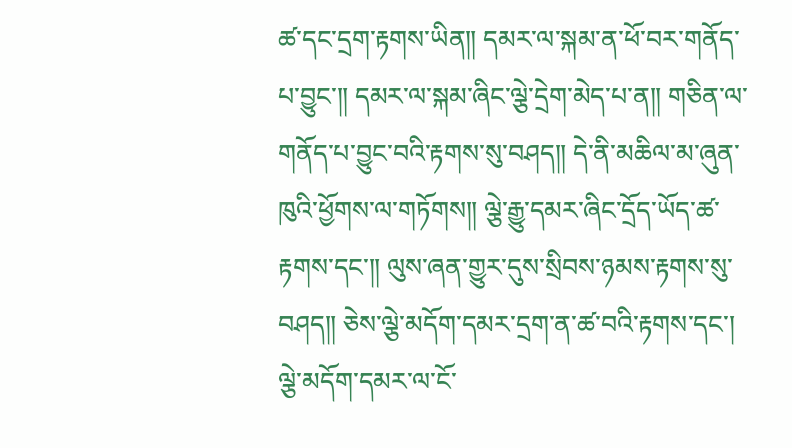ཚ་དང་དྲག་རྟགས་ཡིན༎ དམར་ལ་སྐམ་ན་ཕོ་བར་གནོད་པ་བྱུང་༎ དམར་ལ་སྐམ་ཞིང་ལྕེ་དྲེག་མེད་པ་ན༎ གཅིན་ལ་གནོད་པ་བྱུང་བའི་རྟགས་སུ་བཤད༎ དེ་ནི་མཆིལ་མ་ཞུན་ཁུའི་ཕྱོགས་ལ་གཏོགས༎ ལྕེ་རྒྱུ་དམར་ཞིང་དྲོད་ཡོད་ཚ་རྟགས་དང་༎ ལུས་ཞན་གྱུར་དུས་སྲིབས་ཉམས་རྟགས་སུ་བཤད༎ ཅེས་ལྕེ་མདོག་དམར་དྲག་ན་ཚ་བའི་རྟགས་དང་། ལྕེ་མདོག་དམར་ལ་ངོ་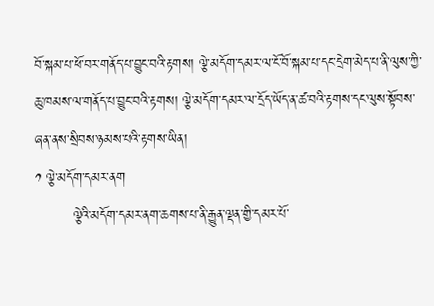བོ་སྐམ་པ་ཕོ་བར་གནོད་པ་བྱུང་བའི་རྟགས། ལྕེ་མདོག་དམར་ལ་ངོ་བོ་སྐམ་པ་དང་དྲེག་མེད་པ་ནི་ལུས་ཀྱི་ཆུ་ཁམས་ལ་གནོད་པ་བྱུང་བའི་རྟགས། ལྕེ་མདོག་དམར་ལ་དྲོད་ཡོད་ན་ཚ་བའི་རྟགས་དང་ལུས་སྟོབས་ཞན་ནས་སྲིབས་ཉམས་པའི་རྟགས་ཡིན།
༡ ལྕེ་མདོག་དམར་ནག
        ལྕེའི་མདོག་དམར་ནག་ཆགས་པ་ནི་རྒྱུན་ལྡན་གྱི་དམར་པོ་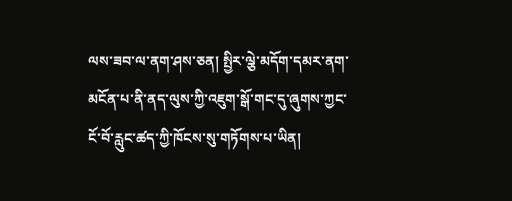ལས་ཟབ་ལ་ནག་ཤས་ཅན། སྤྱིར་ལྕེ་མདོག་དམར་ནག་མངོན་པ་ནི་ནད་ལུས་ཀྱི་འཇུག་སྒོ་གང་དུ་ཞུགས་ཀྱང་ངོ་བོ་རླུང་ཚད་ཀྱི་ཁོངས་སུ་གཏོགས་པ་ཡིན།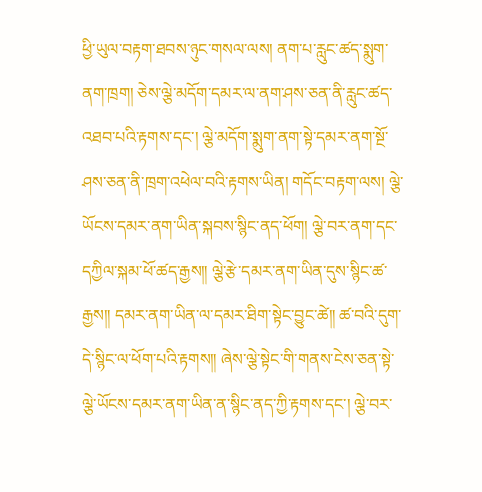ཕྱི་ཡུལ་བརྟག་ཐབས་ཉུང་གསལ་ལས། ནག་པ་རླུང་ཚད་སྨུག་ནག་ཁྲག། ཅེས་ལྕེ་མདོག་དམར་ལ་ནག་ཤས་ཅན་ནི་རླུང་ཚད་འཐབ་པའི་རྟགས་དང་། ལྕེ་མདོག་སྨུག་ནག་སྟེ་དམར་ནག་སྔོ་ཤས་ཅན་ནི་ཁྲག་འཕེལ་བའི་རྟགས་ཡིན། གདོང་བརྟག་ལས། ལྕེ་ཡོངས་དམར་ནག་ཡིན་སྐབས་སྙིང་ནད་ཕོག། ལྕེ་བར་ནག་དང་དཀྱིལ་སྐམ་ཕོ་ཚད་རྒྱས༎ ལྕེ་རྩེ་དམར་ནག་ཡིན་དུས་སྙིང་ཚ་རྒྱས༎ དམར་ནག་ཡིན་ལ་དམར་ཐིག་སྟེང་བྱུང་ཚེ༎ ཚ་བའི་དུག་དེ་སྙིང་ལ་ཕོག་པའི་རྟགས༎ ཞེས་ལྕེ་སྟེང་གི་གནས་ངེས་ཅན་སྟེ་ལྕེ་ཡོངས་དམར་ནག་ཡིན་ན་སྙིང་ནད་ཀྱི་རྟགས་དང་། ལྕེ་བར་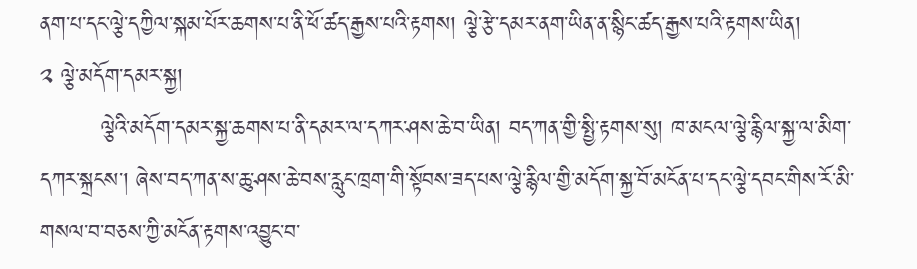ནག་པ་དང་ལྕེ་དཀྱིལ་སྐམ་པོར་ཆགས་པ་ནི་ཕོ་ཚད་རྒྱས་པའི་རྟགས། ལྕེ་རྩེ་དམར་ནག་ཡིན་ན་སྙིང་ཚད་རྒྱས་པའི་རྟགས་ཡིན།
༢ ལྕེ་མདོག་དམར་སྐྱ།
        ལྕེའི་མདོག་དམར་སྐྱ་ཆགས་པ་ནི་དམར་ལ་དཀར་ཤས་ཆེ་བ་ཡིན། བད་ཀན་གྱི་སྤྱི་རྟགས་སུ། ཁ་མངལ་ལྕེ་རྙིལ་སྐྱ་ལ་མིག་དཀར་སྐྲངས་། ཞེས་བད་ཀན་ས་ཆུ་ཤས་ཆེ་བས་རླུང་ཁྲག་གི་སྟོབས་ཟད་པས་ལྕེ་རྙིལ་གྱི་མདོག་སྐྱ་བོ་མངོན་པ་དང་ལྕེ་དབང་གིས་རོ་མི་གསལ་བ་བཅས་ཀྱི་མངོན་རྟགས་འབྱུང་བ་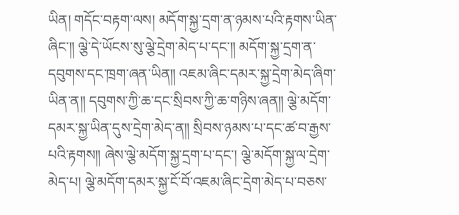ཡིན། གདོང་བརྟག་ལས། མདོག་སྐྱ་དྲག་ན་ཉམས་པའི་རྟགས་ཡིན་ཞིང་༎ ལྕེ་དེ་ཡོངས་སུ་ལྕེ་དྲེག་མེད་པ་དང་༎ མདོག་སྐྱ་དྲག་ན་དབུགས་དང་ཁྲག་ཞན་ཡིན༎ འཇམ་ཞིང་དམར་སྐྱ་དྲེག་མེད་ཞིག་ཡིན་ན༎ དབུགས་ཀྱི་ཆ་དང་སྲིབས་ཀྱི་ཆ་གཉིས་ཞན༎ ལྕེ་མདོག་དམར་སྐྱ་ཡིན་དུས་དྲེག་མེད་ན༎ སྲིབས་ཉམས་པ་དང་ཚ་བ་རྒྱས་པའི་རྟགས༎ ཞེས་ལྕེ་མདོག་སྐྱ་དྲག་པ་དང་། ལྕེ་མདོག་སྐྱ་ལ་དྲེག་མེད་པ། ལྕེ་མདོག་དམར་སྐྱ་ངོ་བོ་འཇམ་ཞིང་དྲེག་མེད་པ་བཅས་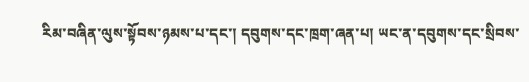རིམ་བཞིན་ལུས་སྟོབས་ཉམས་པ་དང་། དབུགས་དང་ཁྲག་ཞན་པ། ཡང་ན་དབུགས་དང་སྲིབས་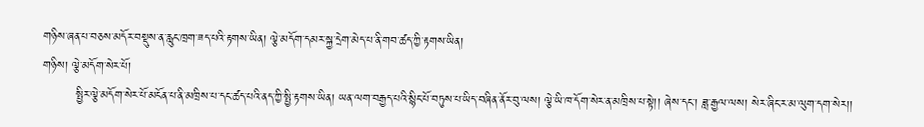གཉིས་ཞན་པ་བཅས་མདོར་བསྡུས་ན་རླུང་ཁྲག་ཟད་པའི་རྟགས་ཡིན། ལྕེ་མདོག་དམར་སྐྱ་དྲེག་མེད་པ་ནི་གབ་ཚད་ཀྱི་རྟགས་ཡིན།
གཉིས། ལྕེ་མདོག་སེར་པོ།
        སྤྱིར་ལྕེ་མདོག་སེར་པོ་མངོན་པ་ནི་མཁྲིས་པ་དང་ཚད་པའི་ནད་ཀྱི་སྤྱི་རྟགས་ཡིན། ཡན་ལག་བརྒྱད་པའི་སྙིང་པོ་བཏུས་པ་ཡིད་བཞིན་ནོར་བུ་ལས། ལྕེ་ཡི་ཁ་དོག་སེར་ན་མཁྲིས་པ་སྟེ།། ཞེས་དང་། ཟླ་རྒྱལ་ལས། སེར་ཞིང་ར་མ་ལུག་དག་སེར།།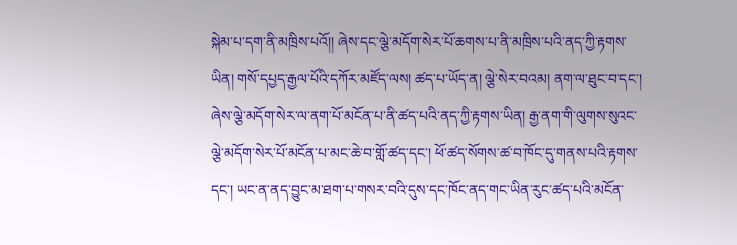སྐེམ་པ་དག་ནི་མཁྲིས་པའོ།། ཞེས་དང་ལྕེ་མདོག་སེར་པོ་ཆགས་པ་ནི་མཁྲིས་པའི་ནད་ཀྱི་རྟགས་ཡིན། གསོ་དཔྱད་རྒྱལ་པོའི་དཀོར་མཛོད་ལས། ཚད་པ་ཡོད་ན། ལྕེ་སེར་བའམ། ནག་ལ་ཐུང་བ་དང་། ཞེས་ལྕེ་མདོག་སེར་ལ་ནག་པོ་མངོན་པ་ནི་ཚད་པའི་ནད་ཀྱི་རྟགས་ཡིན། རྒྱ་ནག་གི་ལུགས་སུའང་ལྕེ་མདོག་སེར་པོ་མངོན་པ་མང་ཆེ་བ་གློ་ཚད་དང་། ཕོ་ཚད་སོགས་ཚ་བ་ཁོང་དུ་གནས་པའི་རྟགས་དང་། ཡང་ན་ནད་བྱུང་མ་ཐག་པ་གསར་བའི་དུས་དང་ཁོང་ནད་གང་ཡིན་རུང་ཚད་པའི་མངོན་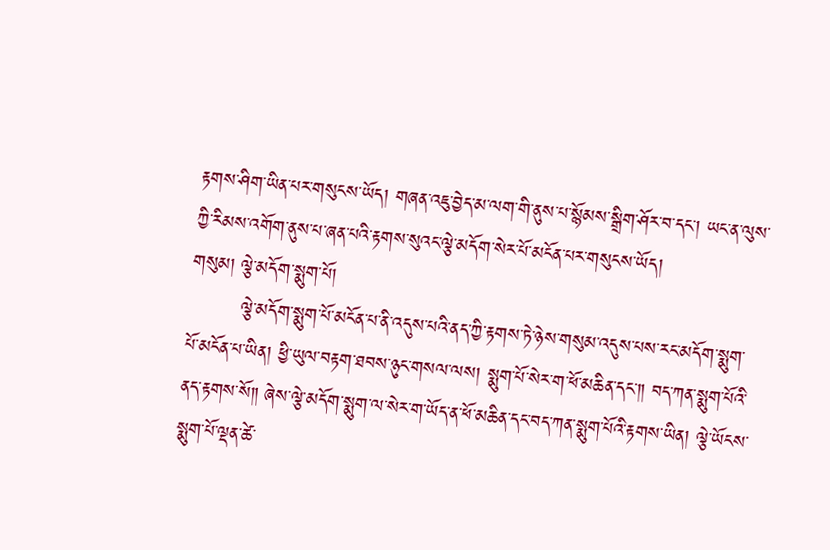རྟགས་ཤིག་ཡིན་པར་གསུངས་ཡོད། གཞན་འཇུ་བྱེད་མ་ལག་གི་ནུས་པ་སྙོམས་སྒྲིག་ཤོར་བ་དང་། ཡང་ན་ལུས་ཀྱི་རིམས་འགོག་ནུས་པ་ཞན་པའི་རྟགས་སུའང་ལྕེ་མདོག་སེར་པོ་མངོན་པར་གསུངས་ཡོད།
གསུམ། ལྕེ་མདོག་སྨུག་པོ།
        ལྕེ་མདོག་སྨུག་པོ་མངོན་པ་ནི་འདུས་པའི་ནད་ཀྱི་རྟགས་ཏེ་ཉེས་གསུམ་འདུས་པས་རང་མདོག་སྨུག་པོ་མངོན་པ་ཡིན། ཕྱི་ཡུལ་བརྟག་ཐབས་ཉུང་གསལ་ལས། སྨུག་པོ་སེར་ག་ཕོ་མཆིན་དང་༎ བད་ཀན་སྨུག་པོའི་ནད་རྟགས་སོ༎ ཞེས་ལྕེ་མདོག་སྨུག་ལ་སེར་ག་ཡོད་ན་ཕོ་མཆིན་དང་བད་ཀན་སྨུག་པོའི་རྟགས་ཡིན། ལྕེ་ཡོངས་སྨུག་པོ་ལྡན་ཚེ་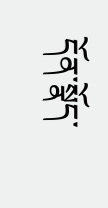དོན་སྣོད་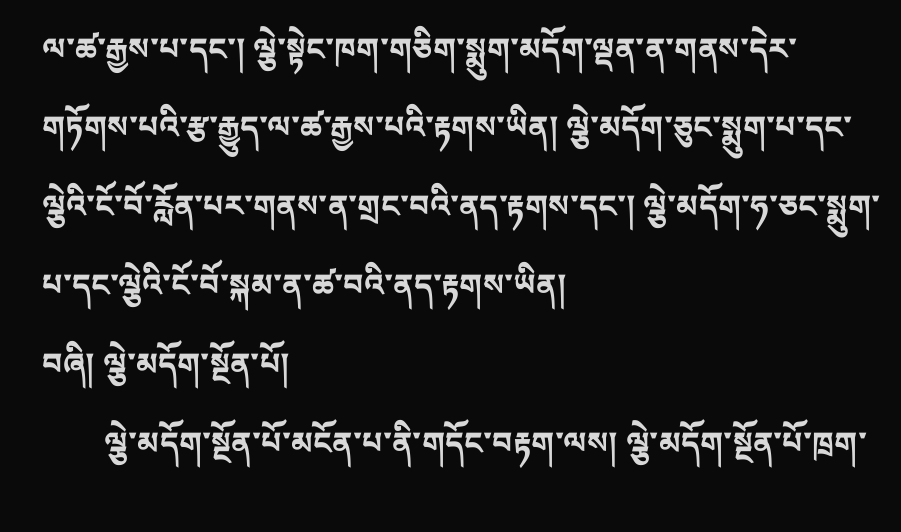ལ་ཚ་རྒྱས་པ་དང་། ལྕེ་སྟེང་ཁག་གཅིག་སྨུག་མདོག་ལྡན་ན་གནས་དེར་གཏོགས་པའི་རྩ་རྒྱུད་ལ་ཚ་རྒྱས་པའི་རྟགས་ཡིན། ལྕེ་མདོག་ཅུང་སྨུག་པ་དང་ལྕེའི་ངོ་བོ་རློན་པར་གནས་ན་གྲང་བའི་ནད་རྟགས་དང་། ལྕེ་མདོག་ཧ་ཅང་སྨུག་པ་དང་ལྕེའི་ངོ་བོ་སྐམ་ན་ཚ་བའི་ནད་རྟགས་ཡིན།
བཞི། ལྕེ་མདོག་སྔོན་པོ།
        ལྕེ་མདོག་སྔོན་པོ་མངོན་པ་ནི་གདོང་བརྟག་ལས། ལྕེ་མདོག་སྔོན་པོ་ཁྲག་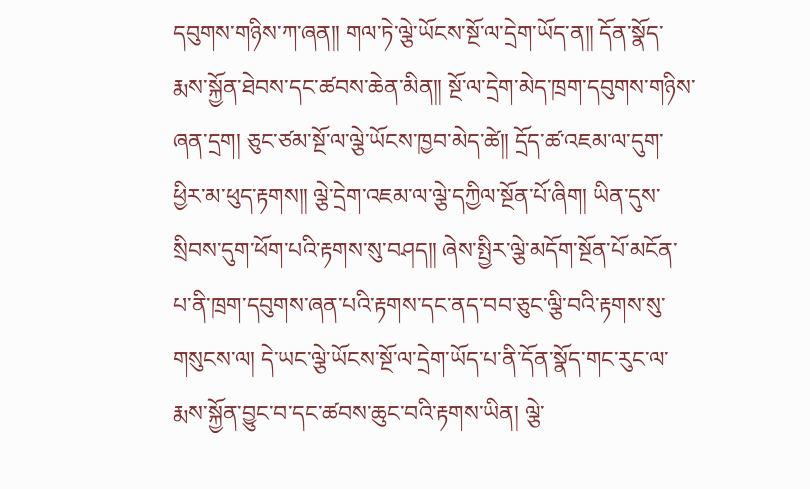དབུགས་གཉིས་ཀ་ཞན༎ གལ་ཏེ་ལྕེ་ཡོངས་སྔོ་ལ་དྲེག་ཡོད་ན༎ དོན་སྣོད་རྨས་སྐྱོན་ཐེབས་དང་ཚབས་ཆེན་མིན༎ སྔོ་ལ་དྲེག་མེད་ཁྲག་དབུགས་གཉིས་ཞན་དྲག། ཅུང་ཙམ་སྔོ་ལ་ལྕེ་ཡོངས་ཁྱབ་མེད་ཚེ༎ དྲོད་ཚ་འཇམ་ལ་དུག་ཕྱིར་མ་ཕུད་རྟགས༎ ལྕེ་དྲེག་འཇམ་ལ་ལྕེ་དཀྱིལ་སྔོན་པོ་ཞིག། ཡིན་དུས་སྲིབས་དུག་ཕོག་པའི་རྟགས་སུ་བཤད༎ ཞེས་སྤྱིར་ལྕེ་མདོག་སྔོན་པོ་མངོན་པ་ནི་ཁྲག་དབུགས་ཞན་པའི་རྟགས་དང་ནད་བབ་ཅུང་ལྕི་བའི་རྟགས་སུ་གསུངས་ལ། དེ་ཡང་ལྕེ་ཡོངས་སྔོ་ལ་དྲེག་ཡོད་པ་ནི་དོན་སྣོད་གང་རུང་ལ་རྨས་སྐྱོན་བྱུང་བ་དང་ཚབས་ཆུང་བའི་རྟགས་ཡིན། ལྕེ་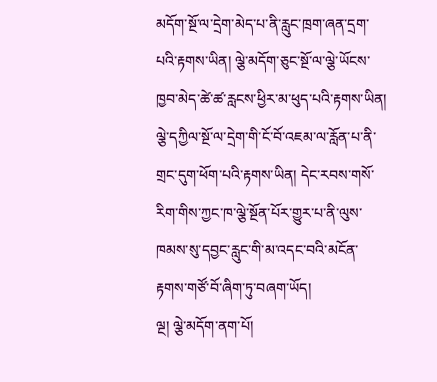མདོག་སྔོ་ལ་དྲེག་མེད་པ་ནི་རླུང་ཁྲག་ཞན་དྲག་པའི་རྟགས་ཡིན། ལྕེ་མདོག་ཅུང་སྔོ་ལ་ལྕེ་ཡོངས་ཁྱབ་མེད་ཚེ་ཚ་རླངས་ཕྱིར་མ་ཕུད་པའི་རྟགས་ཡིན། ལྕེ་དཀྱིལ་སྔོ་ལ་དྲེག་གི་ངོ་བོ་འཇམ་ལ་རློན་པ་ནི་གྲང་དུག་ཕོག་པའི་རྟགས་ཡིན། དེང་རབས་གསོ་རིག་གིས་ཀྱང་ཁ་ལྕེ་སྔོན་པོར་གྱུར་པ་ནི་ལུས་ཁམས་སུ་དབྱང་རླུང་གི་མ་འདང་བའི་མངོན་རྟགས་གཙོ་བོ་ཞིག་ཏུ་བཞག་ཡོད།
ལྔ། ལྕེ་མདོག་ནག་པོ།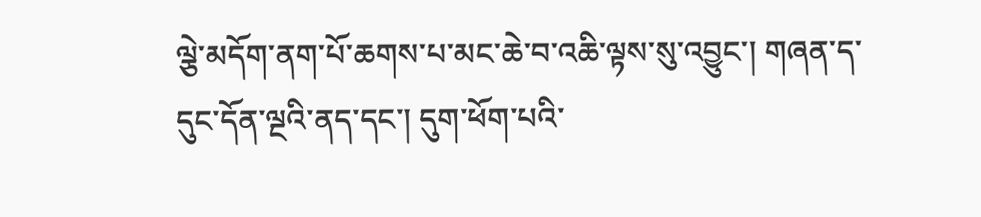ལྕེ་མདོག་ནག་པོ་ཆགས་པ་མང་ཆེ་བ་འཆི་ལྟས་སུ་འབྱུང་། གཞན་ད་དུང་དོན་ལྔའི་ནད་དང་། དུག་ཕོག་པའི་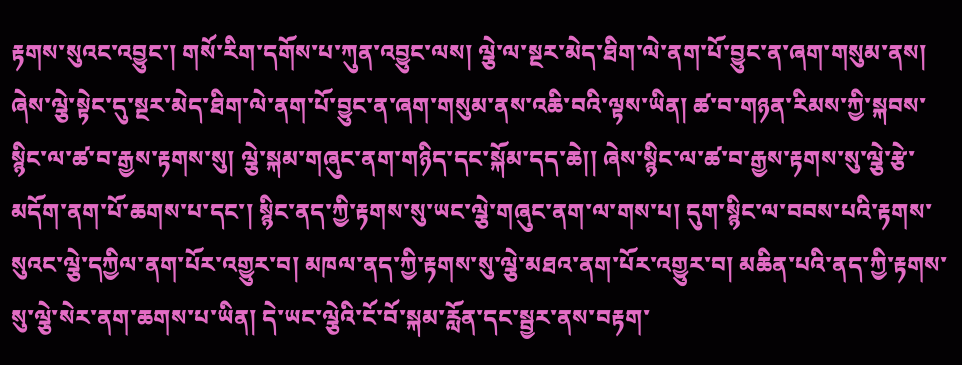རྟགས་སུའང་འབྱུང་། གསོ་རིག་དགོས་པ་ཀུན་འབྱུང་ལས། ལྕེ་ལ་སྔར་མེད་ཐིག་ལེ་ནག་པོ་བྱུང་ན་ཞག་གསུམ་ནས། ཞེས་ལྕེ་སྟེང་དུ་སྔར་མེད་ཐིག་ལེ་ནག་པོ་བྱུང་ན་ཞག་གསུམ་ནས་འཆི་བའི་ལྟས་ཡིན། ཚ་བ་གཉན་རིམས་ཀྱི་སྐབས་སྙིང་ལ་ཚ་བ་རྒྱས་རྟགས་སུ། ལྕེ་སྐམ་གཞུང་ནག་གཉིད་དང་སྐོམ་དད་ཆེ།། ཞེས་སྙིང་ལ་ཚ་བ་རྒྱས་རྟགས་སུ་ལྕེ་རྩེ་མདོག་ནག་པོ་ཆགས་པ་དང་། སྙིང་ནད་ཀྱི་རྟགས་སུ་ཡང་ལྕེ་གཞུང་ནག་ལ་གས་པ། དུག་སྙིང་ལ་བབས་པའི་རྟགས་སུའང་ལྕེ་དཀྱིལ་ནག་པོར་འགྱུར་བ། མཁལ་ནད་ཀྱི་རྟགས་སུ་ལྕེ་མཐའ་ནག་པོར་འགྱུར་བ། མཆིན་པའི་ནད་ཀྱི་རྟགས་སུ་ལྕེ་སེར་ནག་ཆགས་པ་ཡིན། དེ་ཡང་ལྕེའི་ངོ་བོ་སྐམ་རློན་དང་སྦྱར་ནས་བརྟག་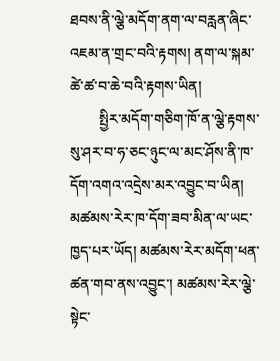ཐབས་ནི་ལྕེ་མདོག་ནག་ལ་བརླན་ཞིང་འཇམ་ན་གྲང་བའི་རྟགས། ནག་ལ་སྐམ་ཚེ་ཚ་བ་ཆེ་བའི་རྟགས་ཡིན།
        སྤྱིར་མདོག་གཅིག་ཁོ་ན་ལྕེ་རྟགས་སུ་ཤར་བ་ཧ་ཅང་ཉུང་ལ་མང་ཤོས་ནི་ཁ་དོག་འགའ་འདྲེས་མར་འབྱུང་བ་ཡིན། མཚམས་རེར་ཁ་དོག་ཟབ་མིན་ལ་ཡང་ཁྱད་པར་ཡོད། མཚམས་རེར་མདོག་ཕན་ཚན་གབ་ནས་འབྱུང་། མཚམས་རེར་ལྕེ་སྟེང་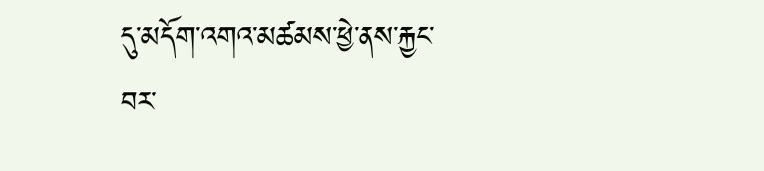དུ་མདོག་འགའ་མཚམས་ཕྱེ་ནས་རྐྱང་བར་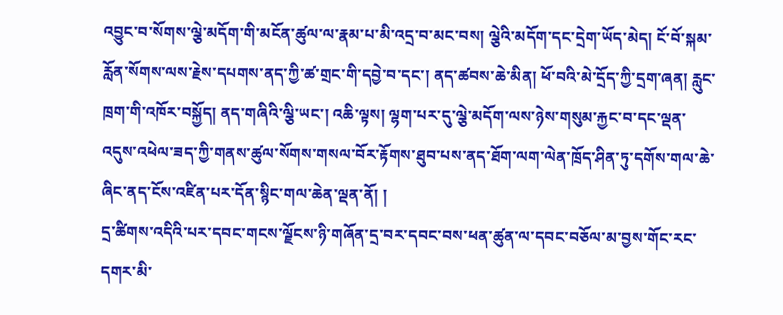འབྱུང་བ་སོགས་ལྕེ་མདོག་གི་མངོན་ཚུལ་ལ་རྣམ་པ་མི་འདྲ་བ་མང་བས། ལྕེའི་མདོག་དང་དྲེག་ཡོད་མེད། ངོ་བོ་སྐམ་རློན་སོགས་ལས་རྗེས་དཔགས་ནད་ཀྱི་ཚ་གྲང་གི་དབྱེ་བ་དང་། ནད་ཚབས་ཆེ་མིན། ཕོ་བའི་མེ་དྲོད་ཀྱི་དྲག་ཞན། རླུང་ཁྲག་གི་འཁོར་བསྐྱོད། ནད་གཞིའི་ལྕི་ཡང་། འཆི་ལྟས། ལྷག་པར་དུ་ལྕེ་མདོག་ལས་ཉེས་གསུམ་རྐྱང་བ་དང་ལྡན་འདུས་འཕེལ་ཟད་ཀྱི་གནས་ཚུལ་སོགས་གསལ་བོར་རྟོགས་ཐུབ་པས་ནད་ཐོག་ལག་ལེན་ཁྲོད་ཤིན་ཏུ་དགོས་གལ་ཆེ་ཞིང་ནད་ངོས་འཛིན་པར་དོན་སྙིང་གལ་ཆེན་ལྡན་ནོ། །
དྲ་ཚིགས་འདིའི་པར་དབང་གངས་ལྗོངས་ཉི་གཞོན་དྲ་བར་དབང་བས་ཕན་ཚུན་ལ་དབང་བཅོལ་མ་བྱས་གོང་རང་དགར་མི་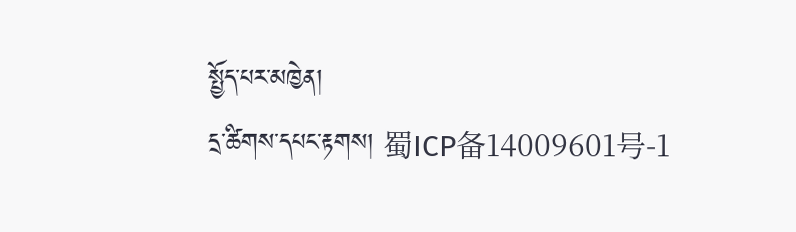སྤྱོད་པར་མཁྱེན།
དྲ་ཚིགས་དཔང་རྟགས། 蜀ICP备14009601号-1